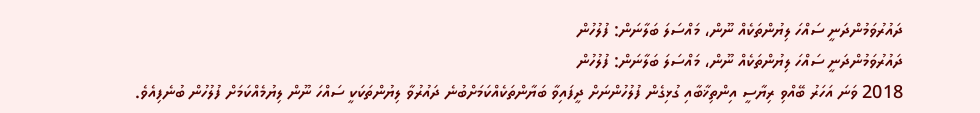ދައުރުވަމުންދަނީ ސައްހަ ލިޔުންތަކެއް ނޫން، މައްސަލަ ބަލާނަން: ފުލުހުން
ދައުރުވަމުންދަނީ ސައްހަ ލިޔުންތަކެއް ނޫން، މައްސަލަ ބަލާނަން: ފުލުހުން
2018 ވަނަ އަހަރު ބޭއްވި ރިޔާސީ އިންތިޚާބާއި ގުޅިގެން ފުލުހުންނަށް ދީފައިވާ ބަޔާންތަކެއްކަމަށްބުނެ ދައުރުވާ ލިޔުންތަކަކީ ސައްހަ ނޫން ލިޔުމެއްކަމަށް ފުލުހުން ބުނެފިއެވެ.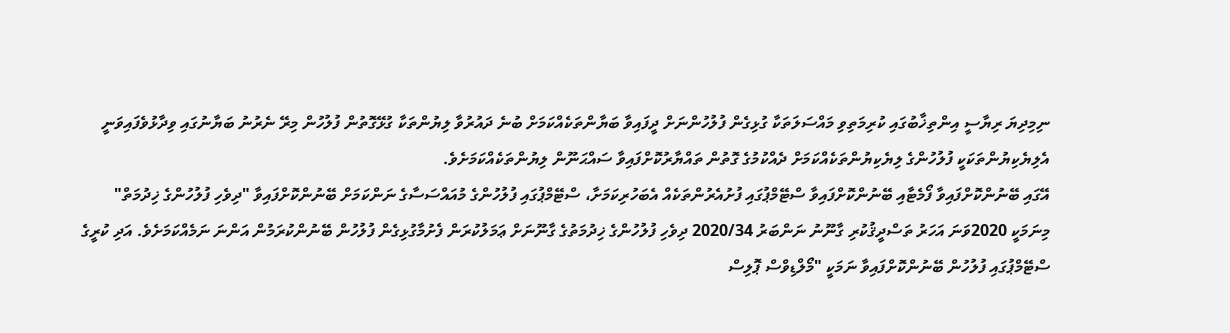ނިމިދިޔަ ރިޔާސީ އިންތިޚާބުގައި ކުރިމަތިވި މައްސަލަތަކާ ގުޅިގެން ފުލުހުންނަށް ދީފައިވާ ބަޔާންތަކެއްކަމަށް ބުނެ ދައުރުވާ ލިޔުންތަކާ ގުޅޭގޮތުން ފުލުހުން މިރޭ ނެރުނު ބަޔާނުގައި ވިދާޅުވެފައިވަނީ އެލިޔެކިޔުންތަކަކީ ފުލުހުންގެ ލިޔެކިޔުންތަކެއްކަމަށް ދެއްކުމުގެ ގޮތުން ތައްޔާރުކޮށްފައިވާ ސައްޙަނޫން ލިޔުންތަކެއްކަމަށެވެ.
އޭގައި ބޭނުންކޮށްފައިވާ ފޯމެޓާއި ބޭނުންކޮށްފައިވާ ސްޓޭމްޕުގައި ފުށުއެރުންތަކެއް އެބަހުރިކަމަށާ، ސްޓޭމްޕުގައި ފުލުހުންގެ މުއައްސަސާގެ ނަންކަމަށް ބޭނުންކޮށްފައިވާ "ދިވެހި ފުލުހުންގެ ޚިދުމަތް" މިނަމަކީ 2020ވަނަ އަހަރު ތަސްދީޤުކުރި ގާނޫނު ނަންބަރު 2020/34 ދިވެހި ފުލުހުންގެ ޚިދުމަތުގެ ގާނޫނަށް ޢަމަލުކުރަން ފެށުމާގުޅިގެން ފުލުހުން ބޭނުންކުރަމުން އަންނަ ނަމެއްކަމަށެވެ. އަދި ކުރީގެ ސްޓޭމްޕުގައި ފުލުހުން ބޭނުންކޮށްފައިވާ ނަމަކީ "މޯލްޑިވްސް ޕޮލިސް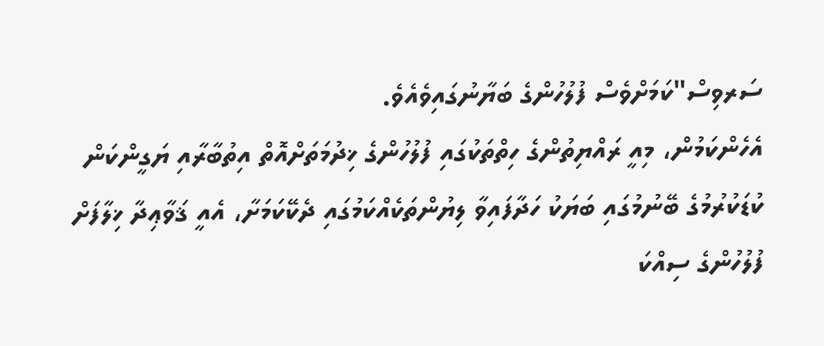ސަރވިސް"ކަމަށްވެސް ފުލުހުންގެ ބަޔާނުގައިވެއެވެ.
އެހެންކަމުން، މިއީ ރައްޔިތުންގެ ހިތްތަކުގައި ފުލުހުންގެ ޚިދުމަތަށްއޮތް އިތުބާރާއި ޔަގީންކަން ކުޑަކުރުމުގެ ބޭނުމުގައި ބަޔަކު ހަދާފައިވާ ލިޔުންތަކެއްކަމުގައި ދެކޭކަމަށާ، އެއީ ޤަވާޢިދާ ޚިލާފަށް ފުލުހުންގެ ސިއްކަ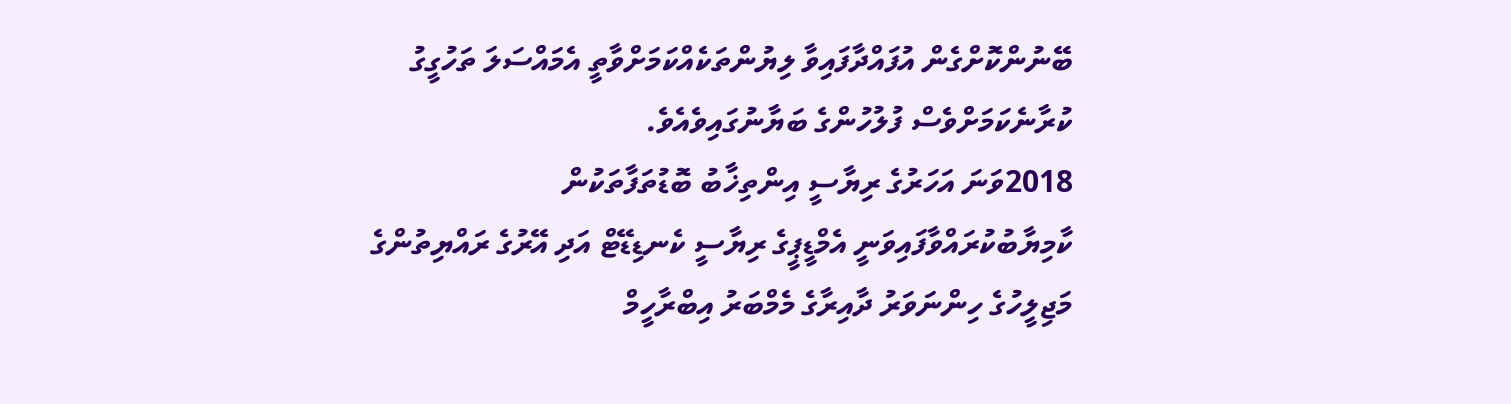ބޭނުންކޮށްގެން އުފައްދާފައިވާ ލިޔުންތަކެއްކަމަށްވާތީ އެމައްސަލަ ތަހުގީގު ކުރާނެކަމަށްވެސް ފުލުހުންގެ ބަޔާނުގައިވެއެވެ.
2018ވަނަ އަހަރުގެ ރިޔާސީ އިންތިޚާބު ބޮޑުތަފާތަކުން ކާމިޔާބުކުރައްވާފައިވަނީ އެމްޑީޕީގެ ރިޔާސީ ކެނޑިޑޭޓް އަދި އޭރުގެ ރައްޔިތުންގެ މަޖިލީހުގެ ހިންނަވަރު ދާއިރާގެ މެމްބަރު އިބްރާހީމް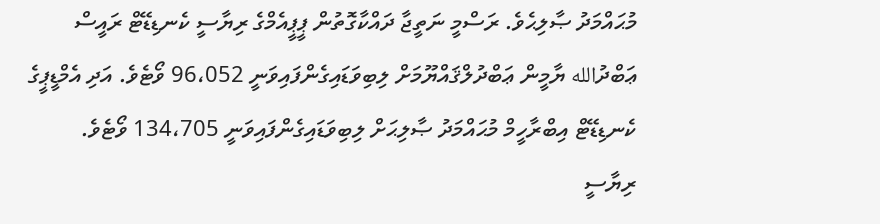މުޙައްމަދު ޞާލިޙެވެ. ރަސްމީ ނަތީޖާ ދައްކާގޮތުން ޕީޕީއެމްގެ ރިޔާސީ ކެނޑިޑޭޓް ރައީސް ޢަބްދުالله ޔާމީން ޢަބްދުލްޤައްޔޫމަށް ލިބިވަޑައިގެންފައިވަނީ 96،052 ވޯޓެވެ. އަދި އެމްޑީޕީގެ ކެނޑިޑޭޓް އިބްރާހީމް މުޙައްމަދު ޞާލިޙަށް ލިބިވަޑައިގެންފައިވަނީ 134،705 ވޯޓެވެ.
ރިޔާސީ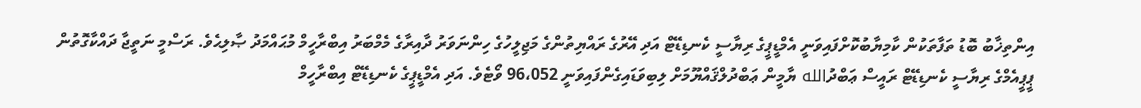އިންތިޚާބު ބޮޑު ތަފާތަކުން ކާމިޔާބުކޮށްފައިވަނީ އެމްޑީޕީގެ ރިޔާސީ ކެނޑިޑޭޓް އަދި އޭރުގެ ރައްޔިތުންގެ މަޖިލީހުގެ ހިންނަވަރު ދާއިރާގެ މެމްބަރު އިބްރާހީމް މުޙައްމަދު ޞާލިޙެވެ. ރަސްމީ ނަތީޖާ ދައްކާގޮތުން ޕީޕީއެމްގެ ރިޔާސީ ކެނޑިޑޭޓް ރައީސް ޢަބްދުالله ޔާމީން ޢަބްދުލްޤައްޔޫމަށް ލިބިވަޑައިގެންފައިވަނީ 96،052 ވޯޓެވެ. އަދި އެމްޑީޕީގެ ކެނޑިޑޭޓް އިބްރާހީމް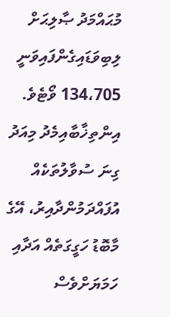މުޙައްމަދު ޞާލިޙަށް ލިބިވަޑައިގެންފައިވަނީ 134،705 ވޯޓެވެ.
އިންތިޚާބާއިމެދު މިއަދު ގިނަ ސުވާލުތަކެއް އުފައްދަމުންދާއިރު، އޭގެ މާބޮޑު ހަގީގަތެއް އަދާއި ހަމަޔަށްވެސް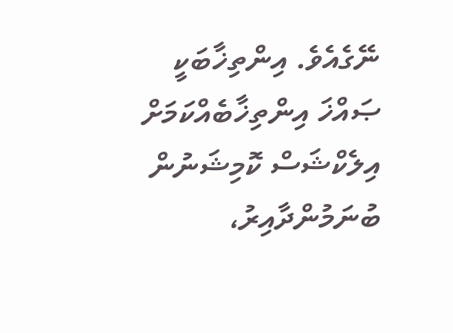ނޭގެއެވެ. އިންތިޚާބަކީ ޞައްޚަ އިންތިޚާބެއްކަމަށް އިލެކްޝަސް ކޮމިޝަނުން ބުނަމުންދާއިރު،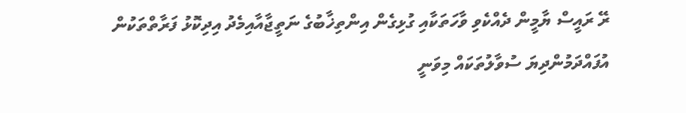ރޭ ރައީސް ޔާމީން ދެއްކެވި ވާހަތަކާއި ގުޅިގެން އިންތިޚާބުގެ ނަތީޖާއާއިމެދު އިދިކޮޅު ފަރާތްތަކުން އުފައްދަމުންދިޔަ ސުވާލުތަކައް މިވަނީ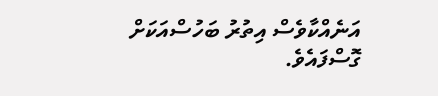އަނެއްކާވެސް އިތުރު ބަހުސްއަކަށް ގޮސްފައެވެ.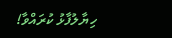ހިޔާލުފާޅު ކުރައްވާ!